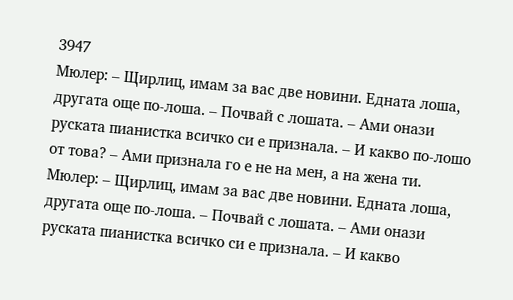3947
Мюлер: – Щирлиц, имам за вас две новини. Едната лоша, другата още по-лоша. – Почвай с лошата. – Ами онази руската пианистка всичко си е признала. – И какво по-лошо от това? – Ами признала го е не на мен, а на жена ти.
Мюлер: – Щирлиц, имам за вас две новини. Едната лоша, другата още по-лоша. – Почвай с лошата. – Ами онази руската пианистка всичко си е признала. – И какво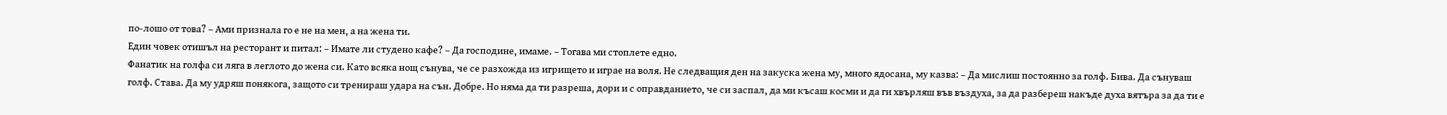по-лошо от това? – Ами признала го е не на мен, а на жена ти.
Един човек отишъл на ресторант и питал: – Имате ли студено кафе? – Да господине, имаме. – Тогава ми стоплете едно.
Фанатик на голфа си ляга в леглото до жена си. Като всяка нощ сънува, че се разхожда из игрището и играе на воля. Не следващия ден на закуска жена му, много ядосана, му казва: – Да мислиш постоянно за голф. Бива. Да сънуваш голф. Става. Да му удряш понякога, защото си тренираш удара на сън. Добре. Но няма да ти разреша, дори и с оправданието, че си заспал, да ми късаш косми и да ги хвърляш във въздуха, за да разбереш накъде духа вятъра за да ти е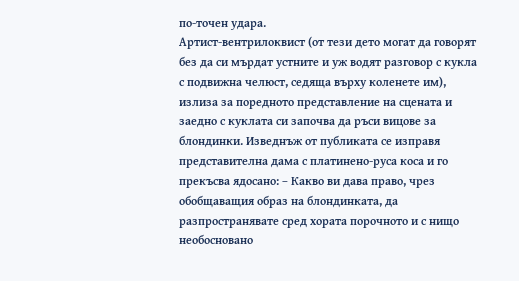по-точен удара.
Артист-вентрилоквист (от тези дето могат да говорят без да си мърдат устните и уж водят разговор с кукла с подвижна челюст, седяща върху коленете им), излиза за поредното представление на сцената и заедно с куклата си започва да ръси вицове за блондинки. Изведнъж от публиката се изправя представителна дама с платинено-руса коса и го прекъсва ядосано: – Какво ви дава право, чрез обобщаващия образ на блондинката, да разпространявате сред хората порочното и с нищо необосновано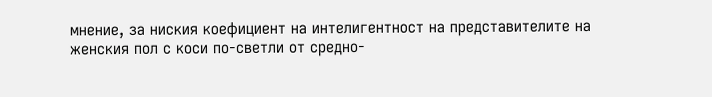мнение, за ниския коефициент на интелигентност на представителите на женския пол с коси по-светли от средно-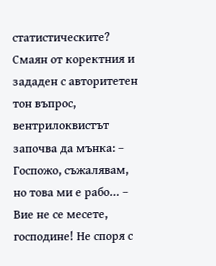статистическите? Смаян от коректния и зададен с авторитетен тон въпрос, вентрилоквистът започва да мънка: – Госпожо, съжалявам, но това ми е рабо… – Вие не се месете, господине! Не споря с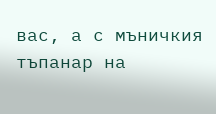вас, а с мъничкия тъпанар на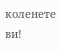коленете ви!